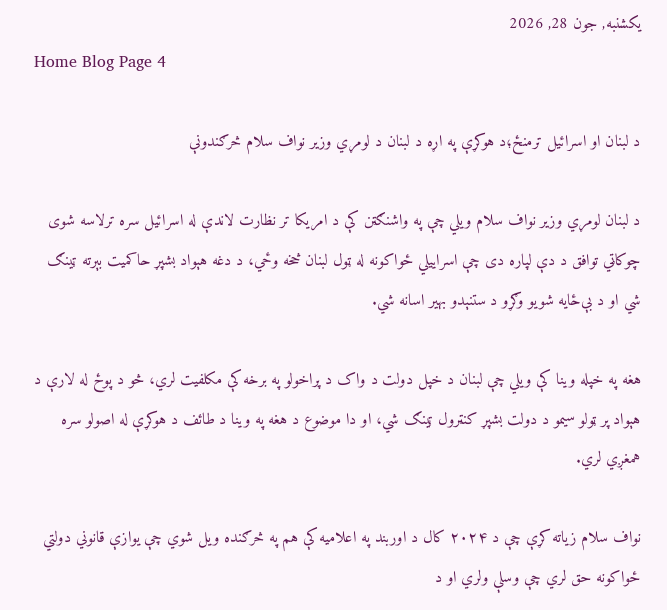یکشنبه, جون 28, 2026
Home Blog Page 4

د لبنان او اسرائیل ترمنځ؛د هوکړې په اړه د لبنان د لومړي وزير نواف سلام څرګندونې

د لبنان لومړي وزیر نواف سلام ویلي چې په واشنګټن کې د امریکا تر نظارت لاندې له اسرائیل سره ترلاسه شوی چوکاټي توافق د دې لپاره دی چې اسراییلي ځواکونه له ټول لبنان څخه وځي، د دغه هېواد بشپړ حاکمیت بېرته ټینګ شي او د بې‌ځایه شویو وګړو د ستنېدو بهیر اسانه شي.

هغه په خپله وینا کې ویلي چې لبنان د خپل دولت د واک د پراخولو په برخه کې مکلفیت لري، څو د پوځ له لارې د هېواد پر ټولو سیمو د دولت بشپړ کنټرول ټینګ شي، او دا موضوع د هغه په وینا د طائف د هوکړې له اصولو سره همغږي لري.

نواف سلام زیاته کړې چې د ۲۰۲۴ کال د اوربند په اعلامیه کې هم په څرګنده ویل شوي چې یوازې قانوني دولتي ځواکونه حق لري چې وسلې ولري او د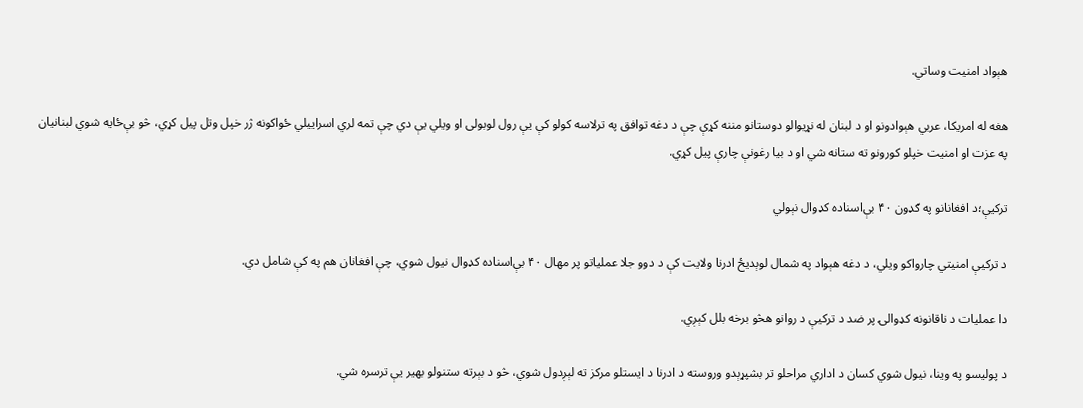هېواد امنیت وساتي.

هغه له امریکا، عربي هېوادونو او د لبنان له نړیوالو دوستانو مننه کړې چې د دغه توافق په ترلاسه کولو کې یې رول لوبولی او ویلي یې دي چې تمه لري اسراییلي ځواکونه ژر خپل وتل پیل کړي، څو بې‌ځایه شوي لبنانيان په عزت او امنیت خپلو کورونو ته ستانه شي او د بیا رغونې چارې پیل کړي.

ترکیې؛د افغانانو په ګډون ۴۰ بې‌اسناده کډوال نېولي

د ترکیې امنیتي چارواکو ویلي، د دغه هېواد په شمال لوېدیځ ادرنا ولایت کې د دوو جلا عملیاتو پر مهال ۴۰ بې‌اسناده کډوال نیول شوي، چې افغانان هم په کې شامل دي.

دا عملیات د ناقانونه کډوالۍ پر ضد د ترکیې د روانو هڅو برخه بلل کېږي.

د پولیسو په وینا، نیول شوي کسان د اداري مراحلو تر بشپړېدو وروسته د ادرنا د ایستلو مرکز ته لېږدول شوي، څو د بېرته ستنولو بهیر یې ترسره شي.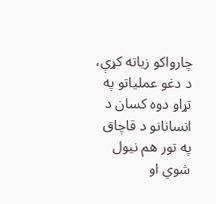چارواکو زیاته کړې، د دغو عملیاتو په تړاو دوه کسان د انسانانو د قاچاق په تور هم نیول شوي او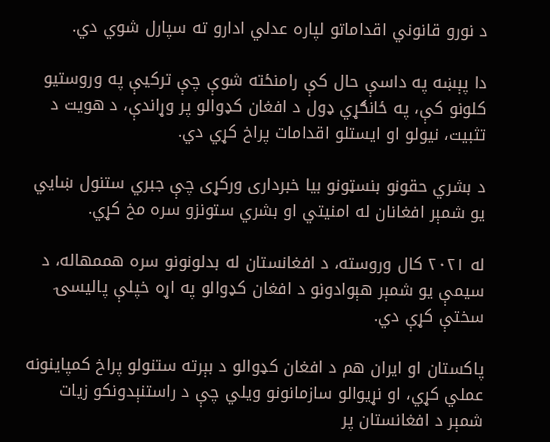د نورو قانوني اقداماتو لپاره عدلي ادارو ته سپارل شوي دي.

دا پېښه په داسې حال کې رامنځته شوې چې ترکیې په وروستیو کلونو کې، په ځانګړي ډول د افغان کډوالو پر وړاندې، د هویت د تثبیت، نیولو او ایستلو اقدامات پراخ کړي دي.

د بشري حقونو بنسټونو بیا خبرداری ورکړی چې جبري ستنول ښايي یو شمېر افغانان له امنیتي او بشري ستونزو سره مخ کړي.

له ۲۰۲۱ کال وروسته، د افغانستان له بدلونونو سره هممهاله، د سیمې یو شمېر هېوادونو د افغان کډوالو په اړه خپلې پالیسۍ سختې کړې دي.

پاکستان او ایران هم د افغان کډوالو د بېرته ستنولو پراخ کمپاینونه عملي کړي، او نړیوالو سازمانونو ویلي چې د راستنېدونکو زیات شمېر د افغانستان پر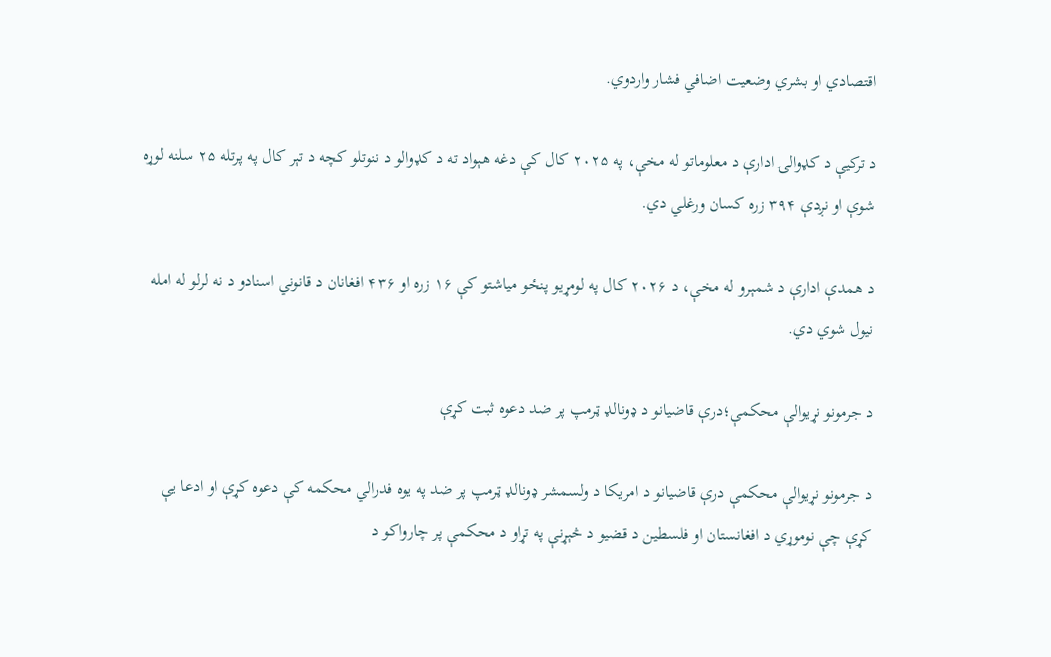اقتصادي او بشري وضعیت اضافي فشار واردوي.

د ترکیې د کډوالۍ ادارې د معلوماتو له مخې، په ۲۰۲۵ کال کې دغه هېواد ته د کډوالو د ننوتلو کچه د تېر کال په پرتله ۲۵ سلنه لوړه شوې او نږدې ۳۹۴ زره کسان ورغلي دي.

د همدې ادارې د شمېرو له مخې، د ۲۰۲۶ کال په لومړیو پنځو میاشتو کې ۱۶ زره او ۴۳۶ افغانان د قانوني اسنادو د نه لرلو له امله نیول شوي دي.

د جرمونو نړیوالې محکمې؛درې قاضیانو د ډونالډ ټرمپ پر ضد دعوه ثبت کړې

د جرمونو نړیوالې محکمې درې قاضیانو د امریکا د ولسمشر ډونالډ ټرمپ پر ضد په یوه فدرالي محکمه کې دعوه کړې او ادعا یې کړې چې نوموړي د افغانستان او فلسطین د قضیو د څېړنې په تړاو د محکمې پر چارواکو د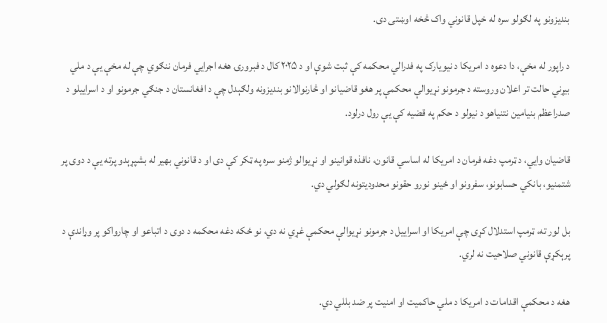بندیزونو په لګولو سره له خپل قانوني واک څخه اوښتی دی.

د راپور له مخې، دا دعوه د امریکا د نیویارک په فدرالي محکمه کې ثبت شوې او د ۲۰۲۵ کال د فبرورۍ هغه اجرايي فرمان ننګوي چې له مخې یې د ملي بیړني حالت تر اعلان وروسته د جرمونو نړیوالې محکمې پر هغو قاضیانو او څارنوالانو بندیزونه ولګېدل چې د افغانستان د جنګي جرمونو او د اسراییلو د صدراعظم بنیامین نتنیاهو د نیولو د حکم په قضیه کې یې رول درلود.

قاضیان وایي، د ټرمپ دغه فرمان د امریکا له اساسي قانون، نافذه قوانینو او نړیوالو ژمنو سره په ټکر کې دی او د قانوني بهیر له بشپړېدو پرته یې د دوی پر شتمنیو، بانکي حسابونو، سفرونو او ځینو نورو حقونو محدودیتونه لګولي دي.

بل لور ته، ټرمپ استدلال کړی چې امریکا او اسراییل د جرمونو نړیوالې محکمې غړي نه دي، نو ځکه دغه محکمه د دوی د اتباعو او چارواکو پر وړاندې د پرېکړې قانوني صلاحیت نه لري.

هغه د محکمې اقدامات د امریکا د ملي حاکمیت او امنیت پر ضد بللي دي.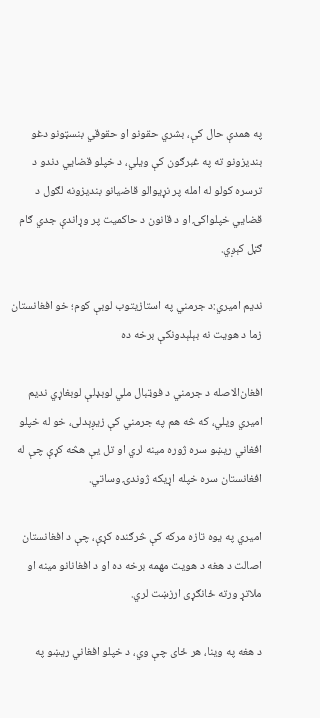په همدې حال کې، بشري حقونو او حقوقي بنسټونو دغو بندیزونو ته په غبرګون کې ویلي، د خپلو قضایي دندو د ترسره کولو له امله پر نړیوالو قاضیانو بندیزونه لګول د قضایي خپلواکۍ او د قانون د حاکمیت پر وړاندې جدي ګام ګڼل کېږي.

ندیم امیري:د جرمني په استازیتوب لوبې کوم؛ خو افغانستان زما د هویت نه بېلېدونکې برخه ده

افغان‌الاصله د جرمني د فوټبال ملي لوبډلې لوبغاړي نديم اميري ویلي، که څه هم په جرمني کې زیږېدلی، خو له خپلو افغاني ریښو سره ژوره مینه لري او تل یې هڅه کړې چې له افغانستان سره خپله اړیکه ژوندۍ وساتي.

امیري په یوه تازه مرکه کې څرګنده کړې، چې د افغانستان اصالت د هغه د هویت مهمه برخه ده او د افغانانو مینه او ملاتړ ورته ځانګړی ارزښت لري.

د هغه په وینا، هر ځای چې وي، د خپلو افغاني ریښو په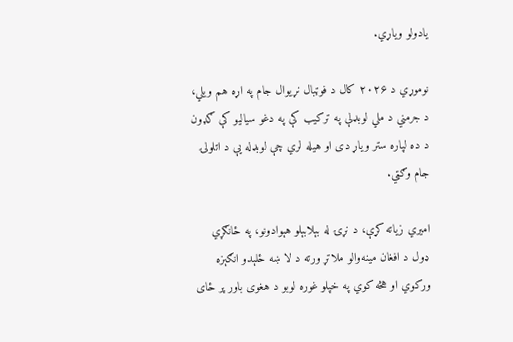یادولو ویاړي.

نوموړي د ۲۰۲۶ کال د فوټبال نړیوال جام په اړه هم ویلي، د جرمني د ملي لوبډلې په ترکیب کې په دغو سیالیو کې ګډون د ده لپاره ستر ویاړ دی او هیله لري چې لوبډله یې د اتلولۍ جام وګټي.

امیري زیاته کړې، د نړۍ له بېلابېلو هېوادونو، په ځانګړي ډول د افغان مینه‌والو ملاتړ ورته د لا ښه ځلېدو انګېزه ورکوي او هڅه کوي په خپلو غوره لوبو د هغوی باور پر ځای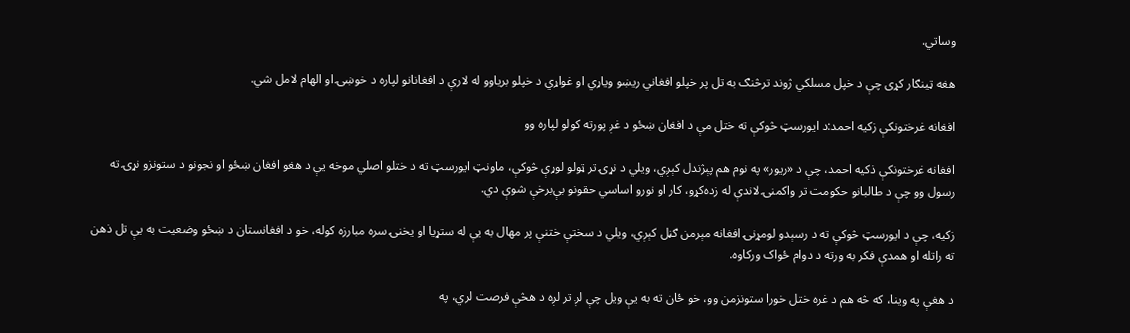وساتي.

هغه ټینګار کړی چې د خپل مسلکي ژوند ترڅنګ به تل پر خپلو افغاني ریښو ویاړي او غواړي د خپلو بریاوو له لارې د افغانانو لپاره د خوښۍ او الهام لامل شي.

افغانه غرختونکې زکیه احمد:د ایورسټ څوکې ته ختل مې د افغان ښځو د غږ پورته کولو لپاره وو

افغانه غرختونکې ذکيه احمد، چې د «ریور» په نوم هم پېژندل کېږي، ویلي د نړۍ تر ټولو لوړې څوکې، ماونټ ايورسټ ته د ختلو اصلي موخه یې د هغو افغان ښځو او نجونو د ستونزو نړۍ ته رسول وو چې د طالبانو حکومت تر واکمنۍ لاندې له زده‌کړو، کار او نورو اساسي حقونو بې‌برخې شوې دي.

زکیه، چې د ایورسټ څوکې ته د رسېدو لومړنۍ افغانه مېرمن ګڼل کېږي، ویلي د سختې ختنې پر مهال به یې له ستړیا او یخنۍ سره مبارزه کوله، خو د افغانستان د ښځو وضعیت به یې تل ذهن ته راتله او همدې فکر به ورته د دوام ځواک ورکاوه.

د هغې په وینا، که څه هم د غره ختل خورا ستونزمن وو، خو ځان ته به یې ویل چې لږ تر لږه د هڅې فرصت لري، په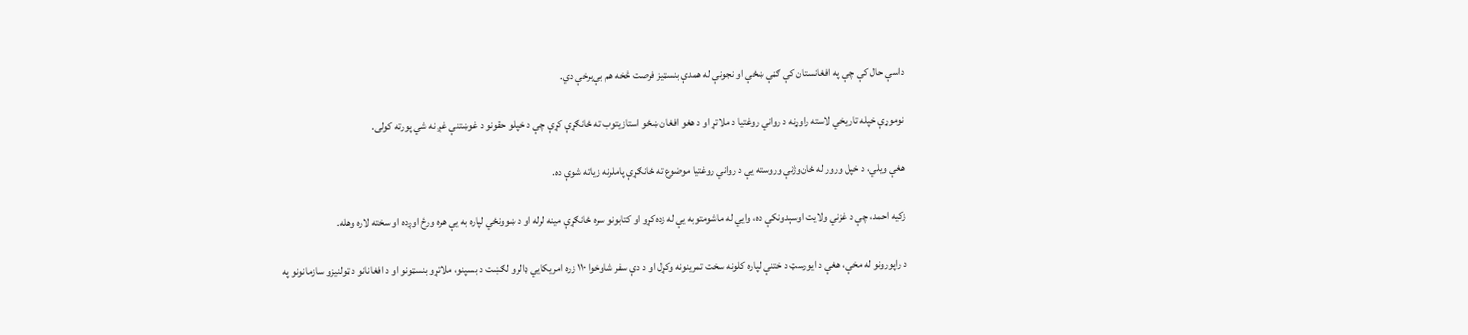داسې حال کې چې په افغانستان کې ګڼې ښځې او نجونې له همدې بنسټیز فرصت څخه هم بې‌برخې دي.

نوموړې خپله تاریخي لاسته راوړنه د رواني روغتیا د ملاتړ او د هغو افغان ښځو استازیتوب ته ځانګړې کړې چې د خپلو حقونو د غوښتنې غږ نه شي پورته کولی.

هغې ویلي، د خپل ورور له ځان‌وژنې وروسته یې د رواني روغتیا موضوع ته ځانګړې پاملرنه زیاته شوې ده.

زکیه احمد، چې د غزني ولايت اوسېدونکې ده، وایي له ماشومتوبه یې له زده‌کړو او کتابونو سره ځانګړې مینه لرله او د ښوونځي لپاره به یې هره ورځ اوږده او سخته لاره وهله.

د راپورونو له مخې، هغې د ایورسټ د ختنې لپاره کلونه سخت تمرینونه وکړل او د دې سفر شاوخوا ۱۱۰ زره امریکايي ډالرو لګښت د بسپنو، ملاتړو بنسټونو او د افغانانو د ټولنیزو سازمانونو په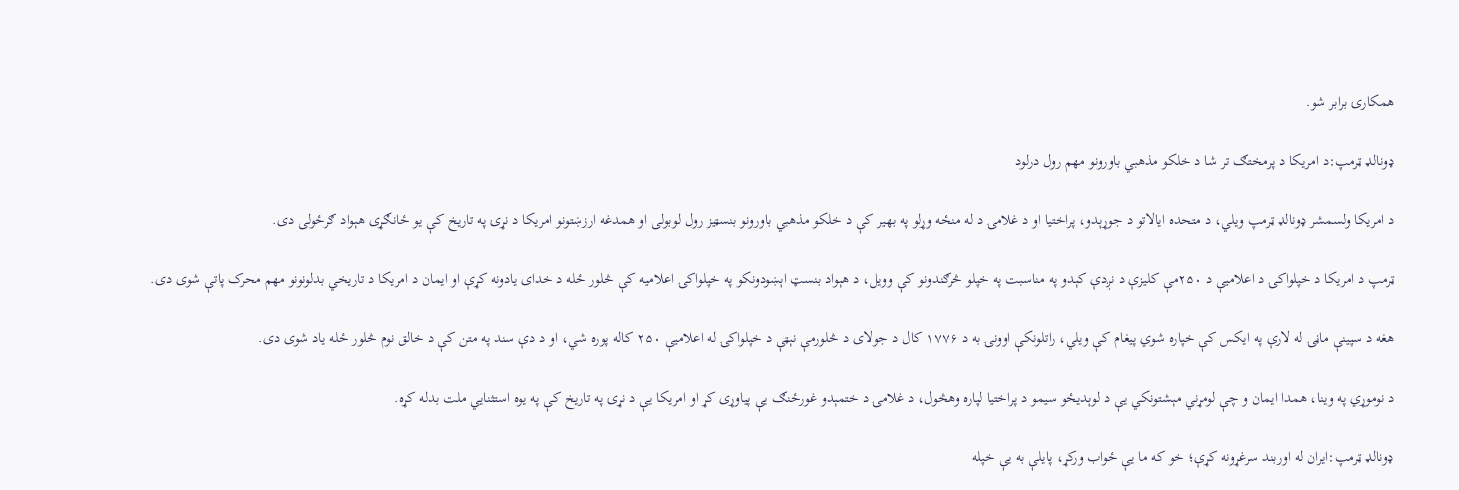همکارۍ برابر شو.

ډونالډ ټرمپ:د امریکا د پرمختګ تر شا د خلکو مذهبي باورونو مهم رول درلود

د امریکا ولسمشر ډونالډ ټرمپ ویلي، د متحده ایالاتو د جوړېدو، پراختیا او د غلامۍ د له منځه وړلو په بهیر کې د خلکو مذهبي باورونو بنسټیز رول لوبولی او همدغه ارزښتونو امریکا د نړۍ په تاریخ کې یو ځانګړی هېواد ګرځولی دی.

ټرمپ د امریکا د خپلواکۍ د اعلامیې د ۲۵۰مې کلیزې د نږدې کېدو په مناسبت په خپلو څرګندونو کې وویل، د هېواد بنسټ اېښودونکو په خپلواکۍ اعلامیه کې څلور ځله د خدای یادونه کړې او ایمان د امریکا د تاریخي بدلونونو مهم محرک پاتې شوی دی.

هغه د سپینې ماڼۍ له لارې په ایکس کې خپاره شوي پیغام کې ویلي، راتلونکې اوونۍ به د ۱۷۷۶ کال د جولای د څلورمې نېټې د خپلواکۍ له اعلامیې ۲۵۰ کاله پوره شي، او د دې سند په متن کې د خالق نوم څلور ځله یاد شوی دی.

د نوموړي په وینا، همدا ایمان و چې لومړني مېشتونکي یې د لوېدیځو سیمو د پراختیا لپاره وهڅول، د غلامۍ د ختمېدو غورځنګ یې پیاوړی کړ او امریکا یې د نړۍ په تاریخ کې په یوه استثنايي ملت بدله کړه.

ډونالډ ټرمپ:ایران له اوربند سرغړونه کړې؛ خو که ما یې ځواب ورکړ، پایلې به یې خپله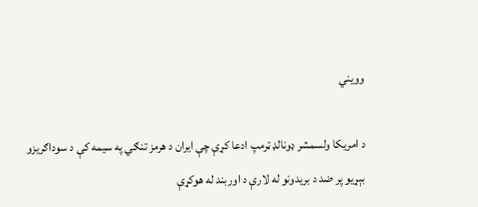وویني

د امریکا ولسمشر ډونالډ ټرمپ ادعا کړې چې ایران د هرمز تنګي په سیمه کې د سوداګریزو بېړیو پر ضد د بریدونو له لارې د اوربند له هوکړې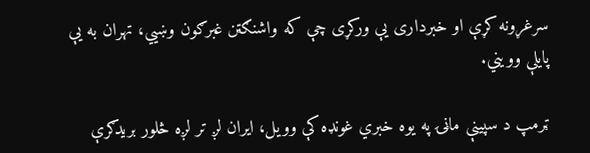سرغړونه کړې او خبرداری یې ورکړی چې که واشنګټن غبرګون وښيي، تهران به یې پایلې وویني.

ټرمپ د سپینې ماڼۍ په یوه خبري غونډه کې وویل، ایران لږ تر لږه څلور بریدګرې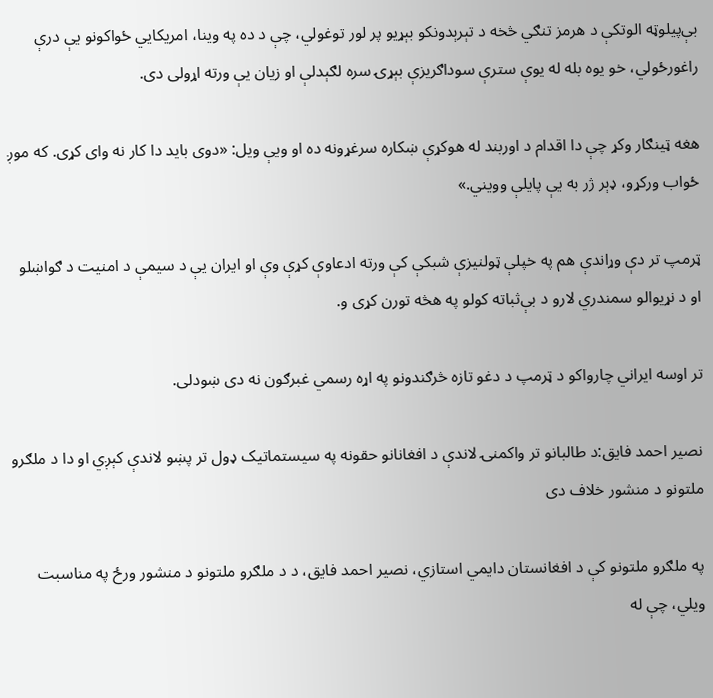بې‌پیلوټه الوتکې د هرمز تنګي څخه د تېرېدونکو بېړیو پر لور توغولي، چې د ده په وینا، امریکايي ځواکونو یې درې راغورځولي، خو یوه بله له یوې سترې سوداګریزې بېړۍ سره لګېدلې او زیان یې ورته اړولی دی.

هغه ټینګار وکړ چې دا اقدام د اوربند له هوکړې ښکاره سرغړونه ده او ویې ویل: «دوی باید دا کار نه وای کړی. که موږ ځواب ورکړو، ډېر ژر به یې پایلې وویني.»

ټرمپ تر دې وړاندې هم په خپلې ټولنیزې شبکې کې ورته ادعاوې کړې وې او ایران یې د سیمې د امنیت د ګواښلو او د نړیوالو سمندري لارو د بې‌ثباته کولو په هڅه تورن کړی و.

تر اوسه ایراني چارواکو د ټرمپ د دغو تازه څرګندونو په اړه رسمي غبرګون نه دی ښودلی.

نصیر احمد فایق:د طالبانو تر واکمنۍ لاندې د افغانانو حقونه په سیستماتیک ډول تر پښو لاندې کېږي او دا د ملګرو ملتونو د منشور خلاف دی

په ملګرو ملتونو کې د افغانستان دایمي استازي، نصیر احمد فایق، د د ملګرو ملتونو د منشور ورځ په مناسبت ویلي، چې له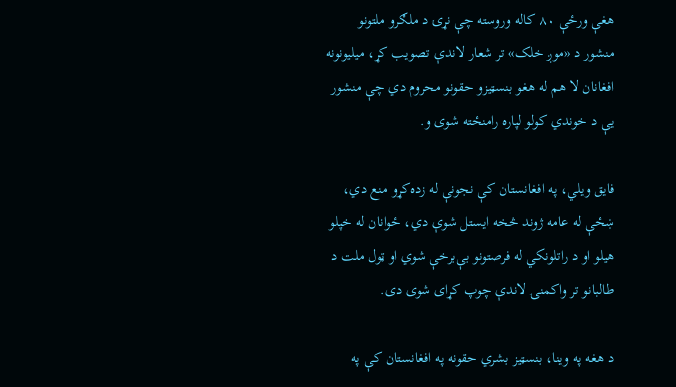هغې ورځې ۸۰ کاله وروسته چې نړۍ د ملګرو ملتونو منشور د «موږ خلک» تر شعار لاندې تصویب کړ، میلیونونه افغانان لا هم له هغو بنسټیزو حقونو محروم دي چې منشور یې د خوندي کولو لپاره رامنځته شوی و.

فایق ویلي، په افغانستان کې نجونې له زده‌کړو منع دي، ښځې له عامه ژوند څخه ایستل شوې دي، ځوانان له خپلو هیلو او د راتلونکي له فرصتونو بې‌برخې شوي او ټول ملت د طالبانو تر واکمنۍ لاندې چوپ کړای شوی دی.

د هغه په وینا، بنسټیز بشري حقونه په افغانستان کې په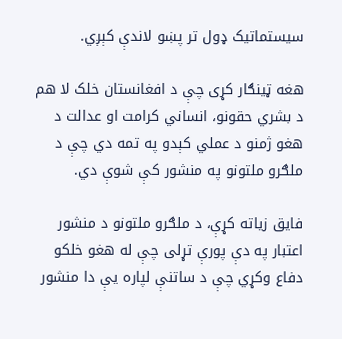سیستماتیک ډول تر پښو لاندې کېږي.

هغه ټینګار کړی چې د افغانستان خلک لا هم د بشري حقونو، انساني کرامت او عدالت د هغو ژمنو د عملي کېدو په تمه دي چې د ملګرو ملتونو په منشور کې شوې دي.

فایق زیاته کړې، د ملګرو ملتونو د منشور اعتبار په دې پورې تړلی چې له هغو خلکو دفاع وکړي چې د ساتنې لپاره یې دا منشور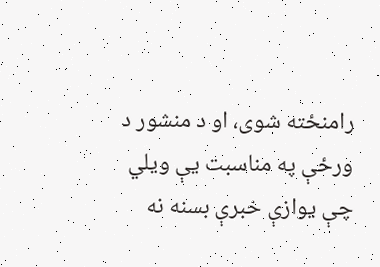رامنځته شوی، او د منشور د ورځې په مناسبت یې ویلي چې یوازې خبرې بسنه نه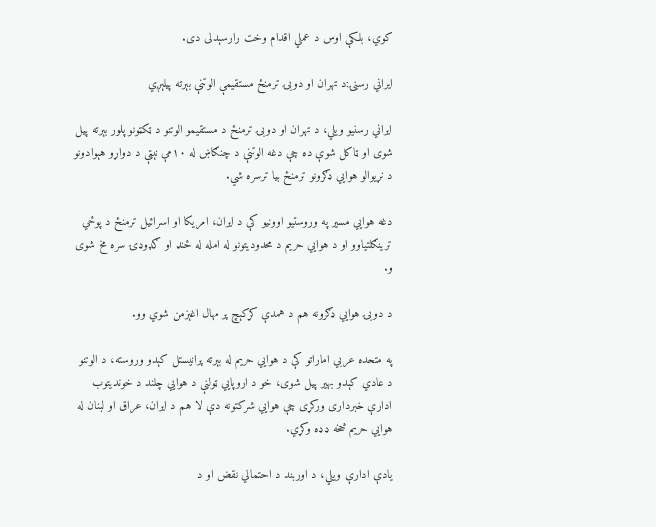کوي، بلکې اوس د عملي اقدام وخت رارسېدلی دی.

ايراني رسنۍ:د تهران او دوبۍ ترمنځ مستقیمې الوتنې بېرته پیلېږي

ایراني رسنیو ویلي، د تهران او دوبۍ ترمنځ د مستقیمو الوتنو د ټکټونو پلور بېرته پیل شوی او ټاکل شوې ده چې دغه الوتنې د چنګاښ له ۱۰مې نېټې د دواړو هېوادونو د نړیوالو هوايي ډګرونو ترمنځ بیا ترسره شي.

دغه هوايي مسیر په وروستیو اوونیو کې د ایران، امریکا او اسرائیل ترمنځ د پوځي ترینګلتیاوو او د هوايي حریم د محدودیتونو له امله له ځنډ او ګډوډۍ سره مخ شوی و.

د دوبۍ هوايي ډګرونه هم د همدې کړکېچ پر مهال اغېزمن شوي وو.

په متحده عربي اماراتو کې د هوايي حریم له بېرته پرانیستل کېدو وروسته، د الوتنو د عادي کېدو بهیر پیل شوی، خو د اروپايي ټولنې د هوايي چلند د خوندیتوب ادارې خبرداری ورکړی چې هوايي شرکتونه دې لا هم د ایران، عراق او لبنان له هوايي حریم څخه ډډه وکړي.

یادې ادارې ویلي، د اوربند د احتمالي نقض او د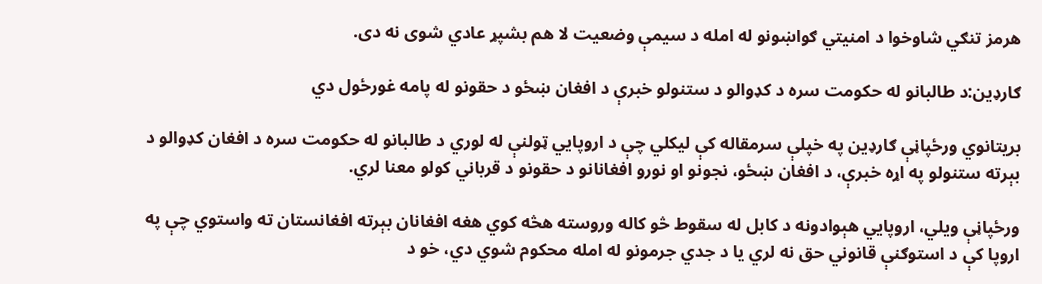هرمز تنګي شاوخوا د امنیتي ګواښونو له امله د سیمې وضعیت لا هم بشپړ عادي شوی نه دی.

ګارډین:د طالبانو له حکومت سره د کډوالو د ستنولو خبرې د افغان ښځو د حقونو له پامه غورځول دي

بریتانوي ورځپاڼې ګارډین په خپلې سرمقاله کې لیکلي چې د اروپایي ټولنې له لوري د طالبانو له حکومت سره د افغان کډوالو د بېرته ستنولو په اړه خبرې، د افغان ښځو، نجونو او نورو افغانانو د حقونو د قرباني کولو معنا لري.

ورځپاڼې ویلي، اروپايي هېوادونه د کابل له سقوط څو کاله وروسته هڅه کوي هغه افغانان بېرته افغانستان ته واستوي چې په اروپا کې د استوګنې قانوني حق نه لري یا د جدي جرمونو له امله محکوم شوي دي، خو د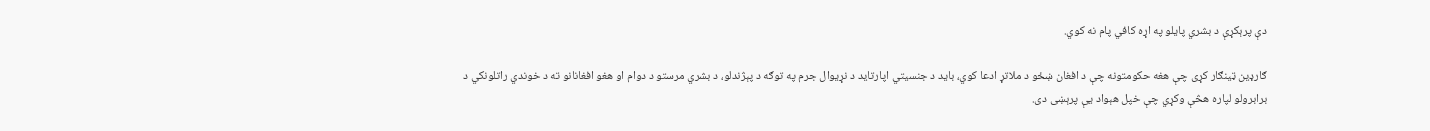دې پرېکړې د بشري پایلو په اړه کافي پام نه کوي.

ګارډین ټینګار کړی چې هغه حکومتونه چې د افغان ښځو د ملاتړ ادعا کوي، باید د جنسیتي اپارتاید د نړیوال جرم په توګه د پېژندلو، د بشري مرستو د دوام او هغو افغانانو ته د خوندي راتلونکي د برابرولو لپاره هڅې وکړي چې خپل هېواد یې پرېښی دی.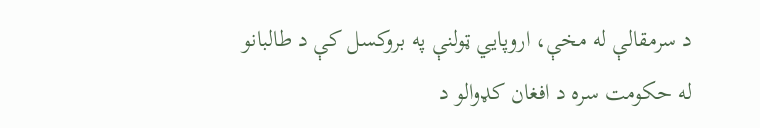د سرمقالې له مخې، اروپایي ټولنې په بروکسل کې د طالبانو له حکومت سره د افغان کډوالو د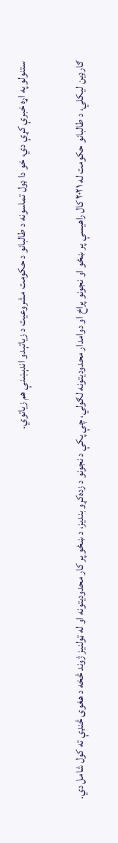ستنولو په اړه خبرې کړې دي، خو دا ډول تماسونه د طالبانو د حکومت مشروعیت د زیاتېدو اندېښنې هم زياتوي.

ګارډین لیکلي، د طالبانو حکومت له ۲۰۲۱ کال راهیسې پر ښځو او نجونو پراخ او دوامدار محدودیتونه لګولي، چې پکې د نجونو د زده‌کړو بندیز، د ښځو پر کار محدودیتونه او له ټولنیز ژوند څخه د هغوی څنډې ته کول شامل دي.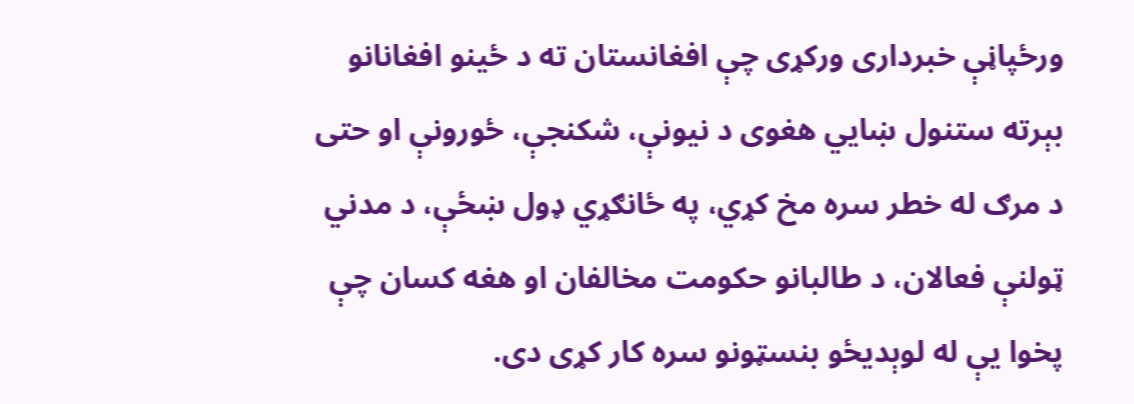ورځپاڼې خبرداری ورکړی چې افغانستان ته د ځینو افغانانو بېرته ستنول ښايي هغوی د نیونې، شکنجې، ځورونې او حتی د مرګ له خطر سره مخ کړي، په ځانګړي ډول ښځې، د مدني ټولنې فعالان، د طالبانو حکومت مخالفان او هغه کسان چې پخوا یې له لوېدیځو بنسټونو سره کار کړی دی.